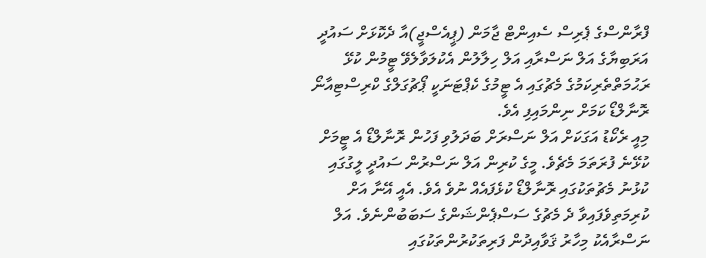ފްރާންސްގެ ޕެރިސް ސެއިންޓް ޖާމަން (ޕީއެސްޖީ)އާ ދެކޮޅަށް ސައުދީ އަރަބިޔާގެ އަލް ނަސްރާއި އަލް ހިލާލުން އެކުލަވާލެވޭ ޓީމުން ކުޅޭ ރަޙުމަތްތެރިކަމުގެ މެޗުގައި އެ ޓީމުގެ ކެޕްޓަނަކީ ޕޯޗުގަލްގެ ކްރިސްޓިއާނޯ ރޮނާލްޑޯ ކަމަށް ނިންމައިފި އެވެ.
މިއީ ރެކޯޑު އަގަކަށް އަލް ނަސްރަށް ބަދަލުވި ފަހުން ރޮނާލްޑޯ އެ ޓީމަށް ކުޅޭނެ ފުރަތަމަ މެޗެވެ. މީގެ ކުރިން އަލް ނަސްރުން ސައުދީ ލީގުގައި ކުޅުނު މެޗުތަކުގައި ރޮނާލްޑޯ ކުޅެފައެއް ނުވެ އެވެ. އެއީ އޭނާ އަށް ކުރިމަތިވެފައިވާ ދެ މެޗުގެ ސަސްޕެންޝަންގެ ސަބަބުންނެވެ. އަލް ނަސްރާއެކު މިހާރު ޤަވާއިދުން ފަރިތަކުރުންތަކުގައި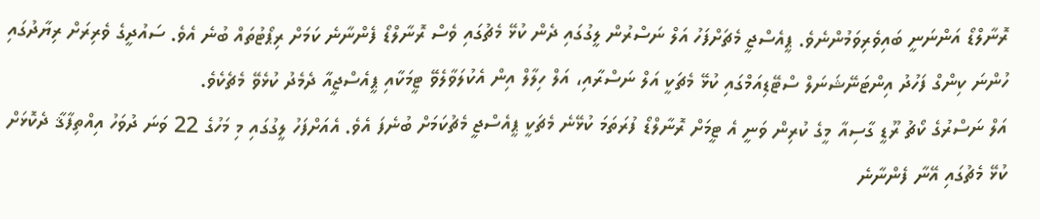ރޮނާލްޑޯ އަންނަނީ ބައިވެރިވަމުންނެވެ. ޕީއެސްޖީ މެޗަށްފަހު އަލް ނަސްރުން ލީގުގައި ދެން ކުޅޭ މެޗުގައި ވެސް ރޮނާލްޑޯ ފެންނާނެ ކަމަށް ރިޕޯޓުތައް ބުނެ އެވެ. ސައުދީގެ ވެރިރަށް ރިޔާދުގައި ހުންނަ ކިންގް ފަހުދު އިންޓަނޭޝަނަލް ސްޓޭޑިއަމްގައި ކުޅޭ މެޗަކީ އަލް ނަސްރާއި، އަލް ހިލާލް އިން އެކުލަވާލެވޭ ޓީމަކާއި ޕީއެސްޖީއާ ދެމެދު ކުޅެވޭ މެޗެކެވެ.
އަލް ނަސްރުގެ ކޯޗު ރޫޑީ ގާސިއާ މީގެ ކުރިން ވަނީ އެ ޓީމަށް ރޮނާލްޑޯ ފުރަތަމަ ކުޅޭނެ މެޗަކީ ޕީއެސްޖީ މެޗުކަމަށް ބުނެފަ އެވެ. އެއަށްފަހު ލީގުގައި މި މަހުގެ 22 ވަނަ ދުވަހު އިއްތިފާޤާ ދެކޮޅަށް ކުޅޭ މެޗުގައި އޭނާ ފެންނާނެ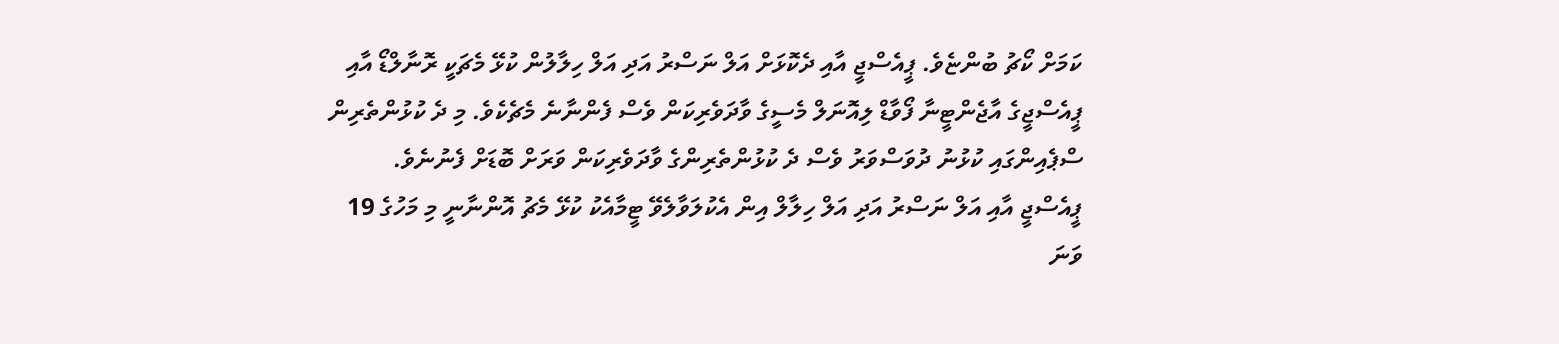ކަމަށް ކޯޗު ބުންޏެވެ. ޕީއެސްޖީ އާއި ދެކޮޅަށް އަލް ނަސްރު އަދި އަލް ހިލާލުން ކުޅޭ މެޗަކީ ރޮނާލްޑޯ އާއި ޕީއެސްޖީގެ އާޖެންޓީނާ ފޯވާޑް ލިއޮނަލް މެސީގެ ވާދަވެރިކަން ވެސް ފެންނާނެ މެޗެކެވެ. މި ދެ ކުޅުންތެރިން ސްޕެއިންގައި ކުޅުނު ދުވަސްވަރު ވެސް ދެ ކުޅުންތެރިންގެ ވާދަވެރިކަން ވަރަށް ބޮޑަށް ފެނުނެވެ.
ޕީއެސްޖީ އާއި އަލް ނަސްރު އަދި އަލް ހިލާލް އިން އެކުލަވާލެވޭ ޓީމާއެކު ކުޅޭ މެޗު އޮންނާނީ މި މަހުގެ 19 ވަނަ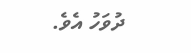ދުވަހު އެވެ.